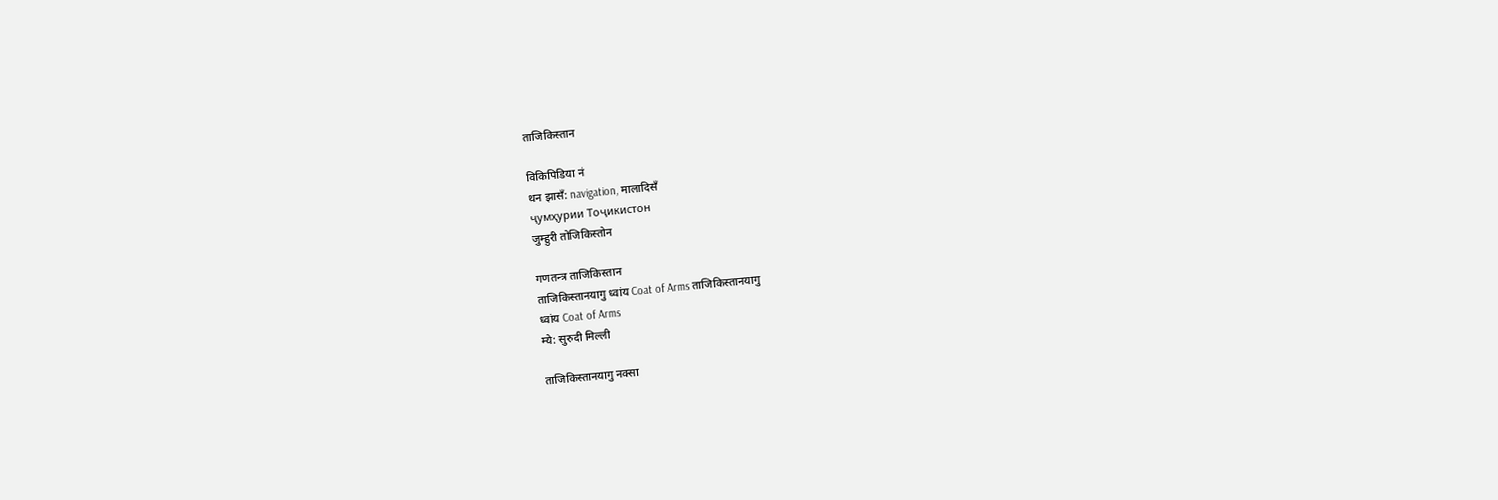ताजिकिस्तान

विकिपिडिया नं
थन झासँ: navigation, मालादिसँ
ҷумҳурии Тоҷикистон
जुम्हुरी तोजिकिस्तोन

गणतन्त्र ताजिकिस्तान
ताजिकिस्तानयागु ध्वांय Coat of Arms ताजिकिस्तानयागु
ध्वांय Coat of Arms
म्ये: सुरुदी मिल्ली

ताजिकिस्तानयागु नक्सा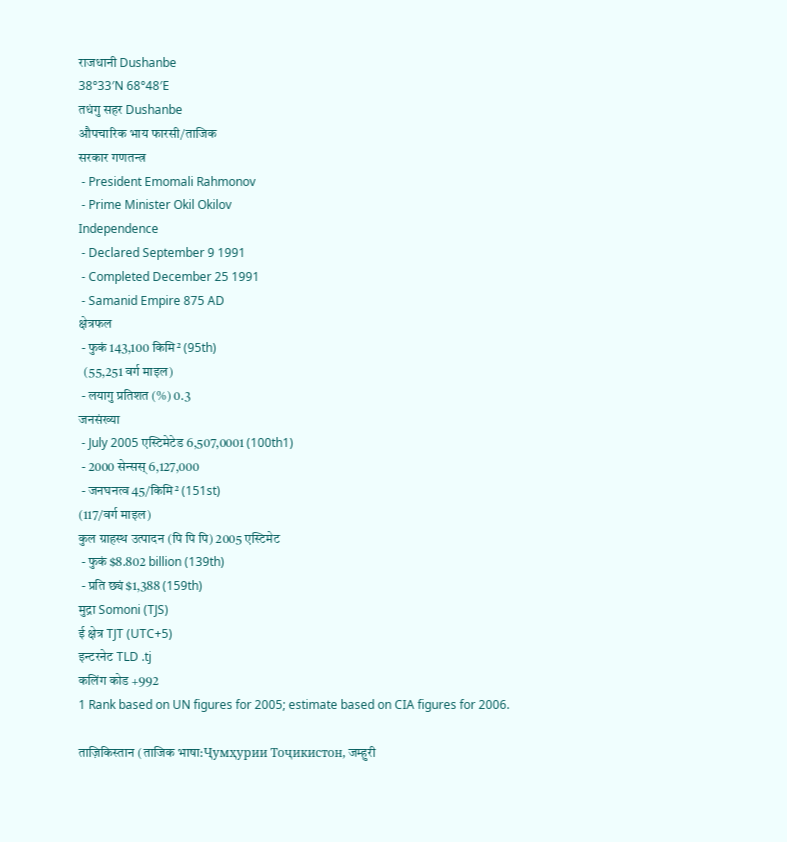राजधानी Dushanbe
38°33′N 68°48′E
तधंगु सहर Dushanbe
औपचारिक भाय फारसी/ताजिक
सरकार गणतन्त्र
 - President Emomali Rahmonov
 - Prime Minister Okil Okilov
Independence
 - Declared September 9 1991
 - Completed December 25 1991
 - Samanid Empire 875 AD
क्षेत्रफल
 - फुकं 143,100 किमि² (95th)
  (55,251 वर्ग माइल)
 - लयागु प्रतिशत (%) 0.3
जनसंख्या
 - July 2005 एस्टिमेटेड 6,507,0001 (100th1)
 - 2000 सेन्सस् 6,127,000
 - जनघनत्व 45/किमि² (151st)
(117/वर्ग माइल)
कुल ग्राहस्थ उत्पादन (पि पि पि) 2005 एस्टिमेट
 - फुकं $8.802 billion (139th)
 - प्रति छ्यं $1,388 (159th)
मुद्रा Somoni (TJS)
ई क्षेत्र TJT (UTC+5)
इन्टरनेट TLD .tj
कलिंग कोड +992
1 Rank based on UN figures for 2005; estimate based on CIA figures for 2006.

ताज़िकिस्तान (ताजिक भाषा:Ҷумҳурии Тоҷикистон, जम्हुरी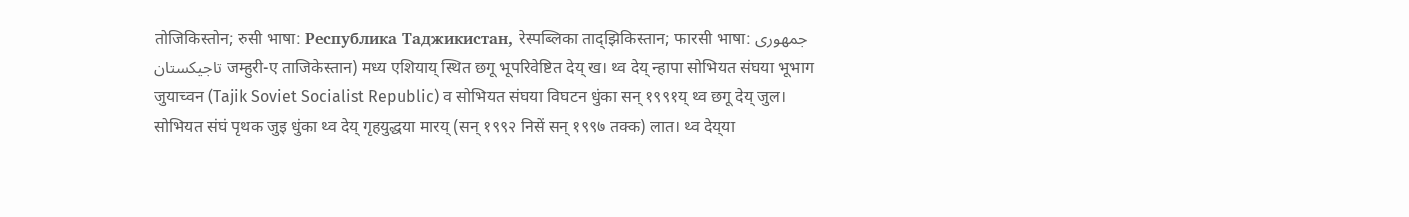तोजिकिस्तोन; रुसी भाषा: Республика Таджикистан, रेस्पब्लिका ताद्झिकिस्तान; फारसी भाषा: جمهوری تاجیکستان जम्हुरी-ए ताजिकेस्तान) मध्य एशियाय् स्थित छगू भूपरिवेष्टित देय्‌ ख। थ्व देय्‌ न्हापा सोभियत संघया भूभाग जुयाच्वन (Tajik Soviet Socialist Republic) व सोभियत संघया विघटन धुंका सन् १९९१य् थ्व छगू देय्‌ जुल। सोभियत संघं पृथक जुइ धुंका थ्व देय्‌ गृहयुद्धया मारय् (सन् १९९२ निसें सन् १९९७ तक्क) लात। थ्व देय्‌या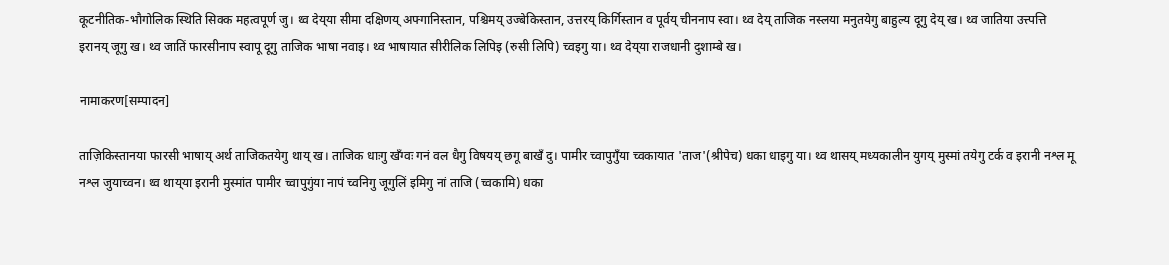कूटनीतिक-भौगोलिक स्थिति सिक्क महत्वपूर्ण जु। थ्व देय्‌या सीमा दक्षिणय् अफ्गानिस्तान, पश्चिमय् उज्बेकिस्तान, उत्तरय् किर्गिस्तान व पूर्वय् चीननाप स्वा। थ्व देय्‌ ताजिक नस्लया मनुतयेगु बाहुल्य दूगु देय्‌ ख। थ्व जातिया उत्त्पत्ति इरानय् जूगु ख। थ्व जातिं फारसीनाप स्वापू दूगु ताजिक भाषा नवाइ। थ्व भाषायात सीरीलिक लिपिइ (रुसी लिपि) च्वइगु या। थ्व देय्‌या राजधानी दुशाम्बे ख।

नामाकरण[सम्पादन]

ताज़िकिस्तानया फारसी भाषाय् अर्थ ताजिकतयेगु थाय्‌ ख। ताजिक धाःगु खँग्वः गनं वल धैगु विषयय् छगू बाखँ दु। पामीर च्वापुगुँया च्वकायात 'ताज'(श्रीपेच) धका धाइगु या। थ्व थासय् मध्यकालीन युगय् मुस्मां तयेगु टर्क व इरानी नश्ल मू नश्ल जुयाच्वन। थ्व थाय्‌या इरानी मुस्मांत पामीर च्वापुगुंया नापं च्वनिगु जूगुलिं इमिगु नां ताजि (च्वकामि) धका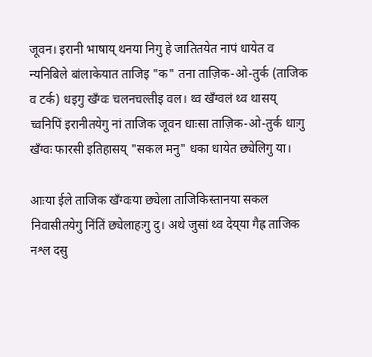जूवन। इरानी भाषाय् थनया निगु हे जातितयेत नापं धायेत व न्यनिबिले बांलाकेयात ताजिइ "क" तना ताज़िक-ओ-तुर्क (ताजिक व टर्क) धइगु खँग्वः चलनचल्तीइ वल। थ्व खँग्वलं थ्व थासय् च्वनिपिं इरानीतयेगु नां ताजिक जूवन धाःसा ताज़िक-ओ-तुर्क धाःगु खँग्वः फारसी इतिहासय् "सकल मनु" धका धायेत छ्येलिगु या।

आःया ईले ताजिक खँग्वःया छ्येला ताजिकिस्तानया सकल निवासीतयेगु निंतिं छ्येलाहःगु दु। अथे जुसां थ्व देय्‌या गैह्र ताजिक नश्ल दसु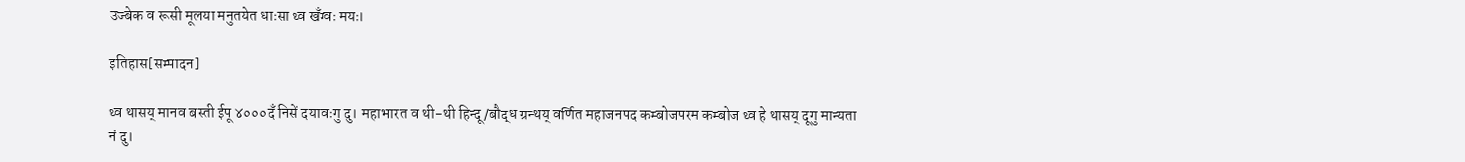उज्बेक व रूसी मूलया मनुतयेत धाःसा थ्व खँग्वः मयः।

इतिहास[सम्पादन]

थ्व थासय् मानव बस्ती ईपू ४०००दँ निसें दयावःगु दु। महाभारत व थी-थी हिन्दू/बौद्ध ग्रन्थय् वर्णित महाजनपद कम्बोजपरम कम्बोज थ्व हे थासय् दूगु मान्यता नं दु।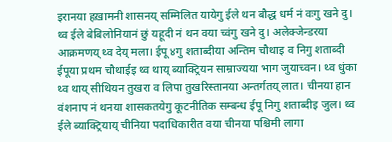इरानया हख़ामनी शासनय् सम्मिलित यायेगु ईले थन बौद्ध धर्म नं वःगु खने दु। थ्व ईले बेबिलोनियानं छुं यहूदी नं थन वया च्वंगु खने दु। अलेक्जेन्डरया आक्रमणय् थ्व देय्‌ मला। ईपू ४गु शताब्दीया अन्तिम चौथाइ व निगु शताब्दी ईपूया प्रथम चौथाईइ थ्व थाय्‌ ब्याक्ट्रियन साम्राज्यया भाग जुयाच्वन। थ्व धुंका थ्व थाय्‌ सीथियन तुखरा व लिपा तुखरिस्तानया अन्तर्गतय् लात। चीनया हान वंशनाप नं थनया शासकतयेगु कूटनीतिक सम्बन्ध ईपू निगु शताब्दीइ जुल। थ्व ईले ब्याक्ट्रियाय् चीनिया पदाधिकारीत वया चीनया पश्चिमी लागा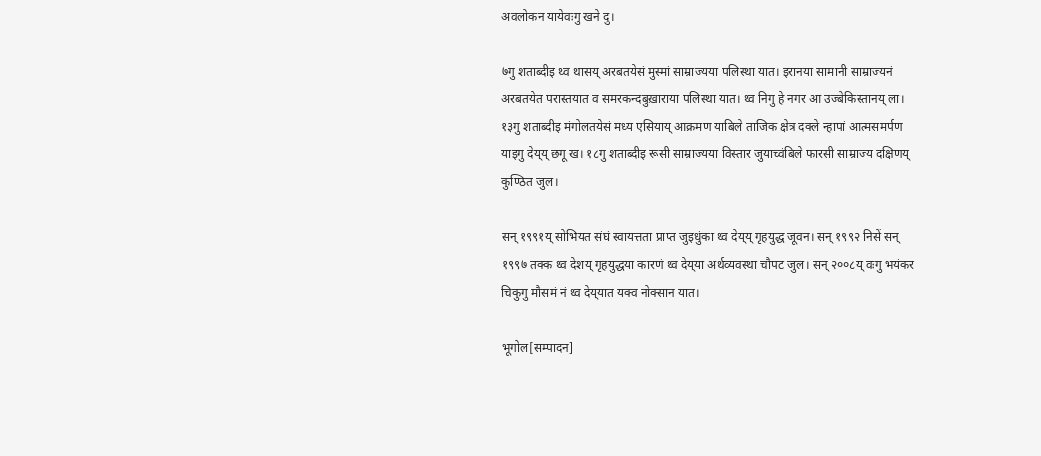अवलोकन यायेवःगु खने दु।

७गु शताब्दीइ थ्व थासय् अरबतयेसं मुस्मां साम्राज्यया पलिस्था यात। इरानया सामानी साम्राज्यनं अरबतयेत परास्तयात व समरकन्दबुख़ाराया पलिस्था यात। थ्व निगु हे नगर आ उज्बेकिस्तानय् ला। १३गु शताब्दीइ मंगोलतयेसं मध्य एसियाय् आक्रमण याबिले ताजिक क्षेत्र दक्ले न्हापां आत्मसमर्पण याइगु देय्‌य् छगू ख। १८गु शताब्दीइ रूसी साम्राज्यया विस्तार जुयाच्वंबिले फारसी साम्राज्य दक्षिणय् कुण्ठित जुल।

सन् १९९१य् सोभियत संघं स्वायत्तता प्राप्त जुइधुंका थ्व देय्‌य्‌ गृहयुद्ध जूवन। सन् १९९२ निसें सन् १९९७ तक्क थ्व देशय् गृहयुद्धया कारणं थ्व देय्‌या अर्थव्यवस्था चौपट जुल। सन् २००८य् वःगु भयंकर चिकुगु मौसमं नं थ्व देय्‌यात यक्व नोक्सान यात।

भूगोल[सम्पादन]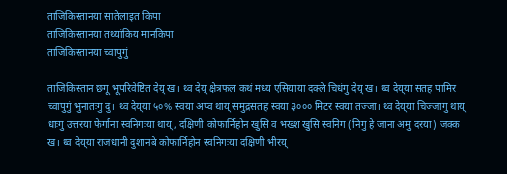ताजिकिस्तानया सातेलाइत किपा
ताजिकिस्तानया तथ्यांकिय मानकिपा
ताजिकिस्तानया च्वापुगुं

ताजिकिस्तान छगू भूपरिवेष्टित देय्‌ ख। थ्व देय्‌ क्षेत्रफल कथं मध्य एसियाया दक्ले चिधंगु देय्‌ ख। थ्व देय्‌या सतह पामिर च्वापुगुं भुनातःगु दु। थ्व देय्‌या ५०% स्वया अप्व थाय्‌ समुद्रसतह स्वया ३००० मिटर स्वया तज्जा। थ्व देय्‌या चिज्जागु थाय्‌ धाःगु उत्तरया फेर्गाना स्वनिगःया थाय्‌, दक्षिणी कोफार्निहोन खुसि व भख्श खुसि स्वनिग (निगु हे जाना अमु दरया) जक्क ख। थ्व देय्‌या राजधानी दुशानबे कोफार्निहोन स्वनिगःया दक्षिणी भीरय्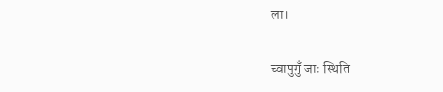ला।

च्वापुगुँ जाः स्थिति‌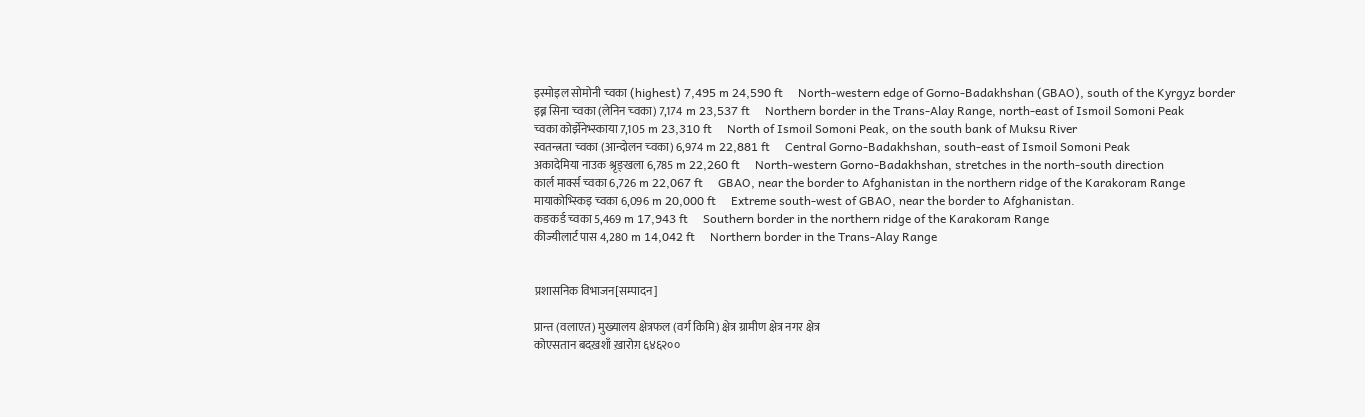इस्मोइल सोमोनी च्वका (highest) 7,495 m 24,590 ft     North-western edge of Gorno-Badakhshan (GBAO), south of the Kyrgyz border
इब्न सिना च्वका (लेनिन च्वका) 7,174 m 23,537 ft     Northern border in the Trans-Alay Range, north-east of Ismoil Somoni Peak
च्वका कोर्झेनेभ्स्काया 7,105 m 23,310 ft     North of Ismoil Somoni Peak, on the south bank of Muksu River
स्वतन्त्रता च्वका (आन्दोलन च्वका) 6,974 m 22,881 ft     Central Gorno-Badakhshan, south-east of Ismoil Somoni Peak
अकादेमिया नाउक श्रृङ्खला 6,785 m 22,260 ft     North-western Gorno-Badakhshan, stretches in the north-south direction
कार्ल मार्क्स च्वका 6,726 m 22,067 ft     GBAO, near the border to Afghanistan in the northern ridge of the Karakoram Range
मायाकोभ्स्किइ च्वका 6,096 m 20,000 ft     Extreme south-west of GBAO, near the border to Afghanistan.
कङकर्ड च्वका 5,469 m 17,943 ft     Southern border in the northern ridge of the Karakoram Range
कीज्यीलार्ट पास 4,280 m 14,042 ft     Northern border in the Trans-Alay Range


प्रशासनिक विभाजन[सम्पादन]

प्रान्त (वलाएत) मुख्यालय क्षेत्रफल (वर्ग किमि) क्षेत्र ग्रामीण क्षेत्र नगर क्षेत्र
कोएसतान बदख़शाँ ख़ारोग़ ६४६२००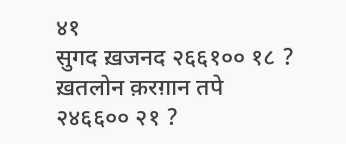४१
सुगद ख़जनद २६६१०० १८ ?
ख़तलोन क़रग़ान तपे २४६६०० २१ ?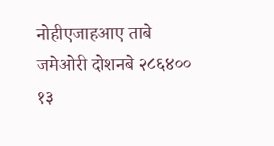नोहीएजाहआए ताबे जमेओरी दोशनबे २८६४०० १३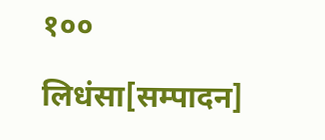१००

लिधंसा[सम्पादन]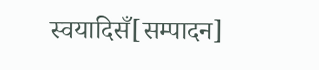स्वयादिसँ[सम्पादन]